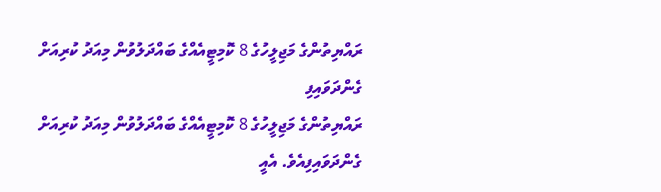ރައްޔިތުންގެ މަޖިލީހުގެ 8 ކޮމިޓީއެއްގެ ބައްދަލުވުން މިއަދު ކުރިއަށް ގެންދަވައިފި
ރައްޔިތުންގެ މަޖިލީހުގެ 8 ކޮމިޓީއެއްގެ ބައްދަލުވުން މިއަދު ކުރިއަށް ގެންދަވައިފިއެވެ. އެއީ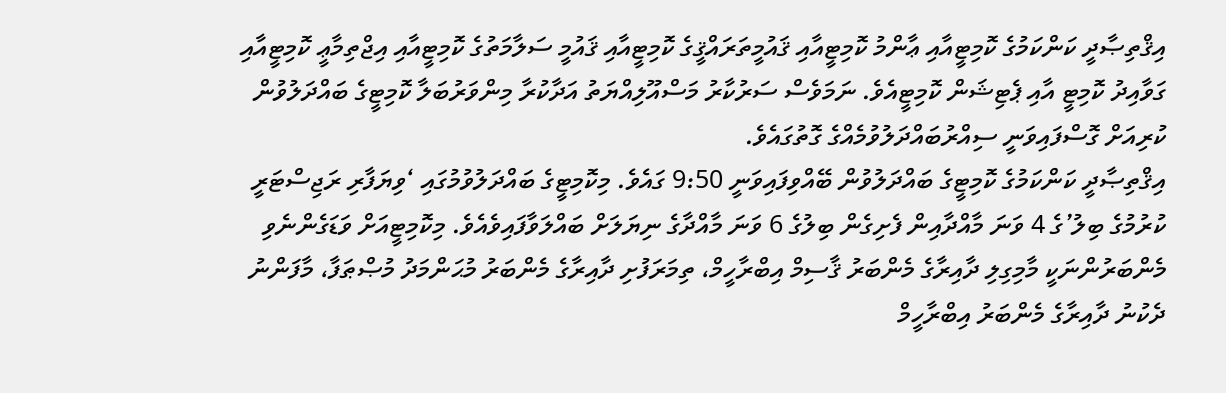އިޤްތިޞާދީ ކަންކަމުގެ ކޮމިޓީއާއި ޢާންމު ކޮމިޓީއާއި ޤައުމީތަރައްޤީގެ ކޮމިޓީއާއި ޤައުމީ ސަލާމަތުގެ ކޮމިޓީއާއި އިޖްތިމާޢީ ކޮމިޓީއާއި ގަވާއިދު ކޮމިޓީ އާއި ޕެޓިޝަން ކޮމިޓީއެވެ. ނަމަވެސް ސަރުކާރު މަސްއޫލިއްޔަތު އަދާކުރާ މިންވަރުބަލާ ކޮމިޓީގެ ބައްދަލުވުން ކުރިއަށް ގޮސްފައިވަނީ ސިއްރުބައްދަލުވުމެއްގެ ގޮތުގައެވެ.
އިޤްތިޞާދީ ކަންކަމުގެ ކޮމިޓީގެ ބައްދަލުވުން ބޭއްވިފައިވަނީ 9:50 ގައެވެ. މިކޮމިޓީގެ ބައްދަލުވުމުގައި ‘ވިޔަފާރި ރަޖިސްޓަރީ ކުރުމުގެ ބިލު’ގެ 4 ވަނަ މާއްދާއިން ފެށިގެން ބިލުގެ 6 ވަނަ މާއްދާގެ ނިޔަލަށް ބައްލަވާފައިވެއެވެ. މިކޮމިޓީއަށް ވަޑަގެންނެވި މެންބަރުންނަކީ މާމިގިލި ދާއިރާގެ މެންބަރު ޤާސިމް އިބްރާހީމް، ތިމަރަފުށި ދާއިރާގެ މެންބަރު މުޙަންމަދު މުޞްޠަފާ، މާފަންނު ދެކުނު ދާއިރާގެ މެންބަރު އިބްރާހީމް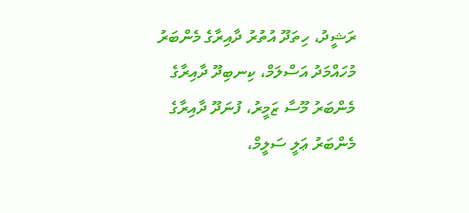ރަޝީދު، ހިތަދޫ އުތުރު ދާއިރާގެ މެންބަރު މުހައްމަދު އަސްލަމް، ކިނބިދޫ ދާއިރާގެ މެންބަރު މޫސާ ޒަމީރު، ފުނަދޫ ދާއިރާގެ މެންބަރު ޢަލީ ސަލީމް،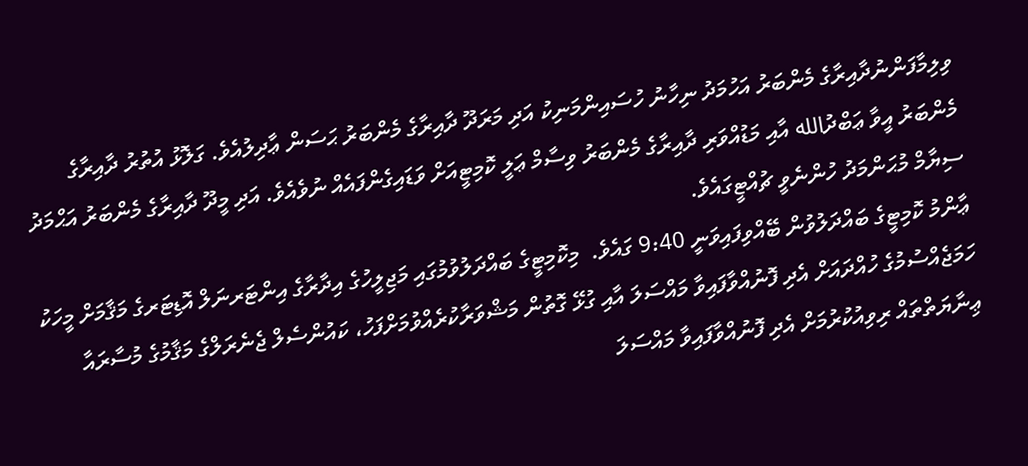ވިލިމާފަންނުދާއިރާގެ މެންބަރު އަހުމަދު ނިހާނު ހުސައިންމަނިކު އަދި މަރަދޫ ދާއިރާގެ މެންބަރު ޙަސަން ޢާދިލުއެވެ. ގަލޮޅު އުތުރު ދާއިރާގެ މެންބަރު އީވާ ޢަބްދުالله އާއި މަޑުއްވަރި ދާއިރާގެ މެންބަރު ވިސާމް ޢަލީ ކޮމިޓީއަށް ވަޑައިގެންފައެއް ނުވެއެވެ. އަދި މީދޫ ދާއިރާގެ މެންބަރު އަޙްމަދު ސިޔާމް މުޙަންމަދު ހުންނެވީ ޗުއްޓީގައެވެ.
ޢާންމު ކޮމިޓީގެ ބައްދަލުވުން ބޭއްވިފައިވަނީ 9:40 ގައެވެ.  މިކޮމިޓީގެ ބައްދަލުވުމުގައި މަޖިލީހުގެ އިދާރާގެ އިންޓަރނަލް އޮޑިޓަރގެ މަޤާމަށް މީހަކު ހަމަޖެއްސުމުގެ ހުއްދައަށް އެދި ފޮނުއްވާފައިވާ މައްސަލަ އާއި ގުޅޭ ގޮތުން މަޝްވަރާކުރެއްވުމަށްފަހު، ކައުންސެލް ޖެނެރަލްގެ މަޤާމުގެ މުސާރައާ ޢިނާޔަތްތައް ރިވިއުކުރުމަށް އެދި ފޮނުއްވާފައިވާ މައްސަލަ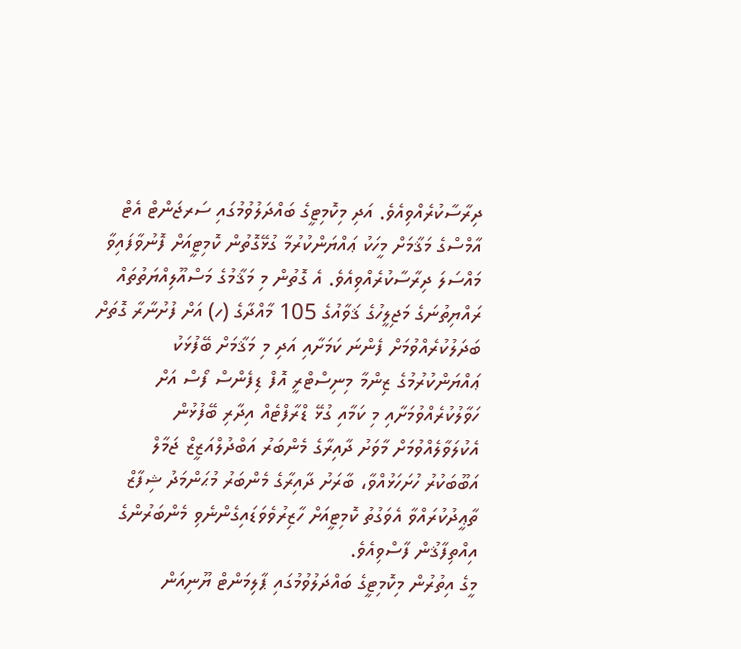ދިރާސާކުރެއްވިއެވެ. އަދި މިކޮމިޓީގެ ބައްދަލުވުމުގައި ސަރޖަންޓް އެޓް އާމްސްގެ މަޤާމަށް މީހަކު ޢައްޔަންކުރުމާ ގުޅޭގޮތުން ކޮމިޓީއަށް ފޮނުވާފައިވާ މައްސަލަ ދިރާސާކުރެއްވިއެވެ. އެ ގޮތުން މި މަޤާމުގެ މަސްއޫލިއްޔަތުތައް ރައްޔިތުނަގެ މަޖިލީހުގެ ޤަވާއުގެ 105 މާއްދާގެ (ހ) އަށް ފުށުނާރާ ގޮތަށް ބަދަލުކުރެއްވުމަށް ފެންނަ ކަމަށާއި އަދި މި މަޤާމަށް ބޭފުޅަކު ޢައްޔަންކުރުމުގެ ޒިންމާ މިނިސްޓްރީ އޮފް ޑިފެންސް ފޯސް އަށް ހަވާލުކުރެއްވުމަށާއި މި ކަމާއި ގުޅޭ ޑްރާފްޓެއް އިދާރި ބޭފުޅުން އެކުލަވާލެއްވުމަށް މާވަށު ދާއިރާގެ މެންބަރު އަބްދުލްއަޒީޒް ޖަމާލް އަބޫބަކުރު ހުށަހަޅުއްވާ، ބާރަށު ދާއިރާގެ މެންބަރު މުޙަންމަދު ޝިފާޒް ތާޢީދުކުރައްވާ އެވަގުތު ކޮމިޓީއަށް ހާޒިރުވެވަޑައިގެންނެވި މެންބަރުންގެ އިއްތިފާޤުން ފާސްވިއެވެ.
މީގެ އިތުރުން މިކޮމިޓީގެ ބައްދަލުވުމުގައި ޕާލިމަންޓް ޔޫނިއަން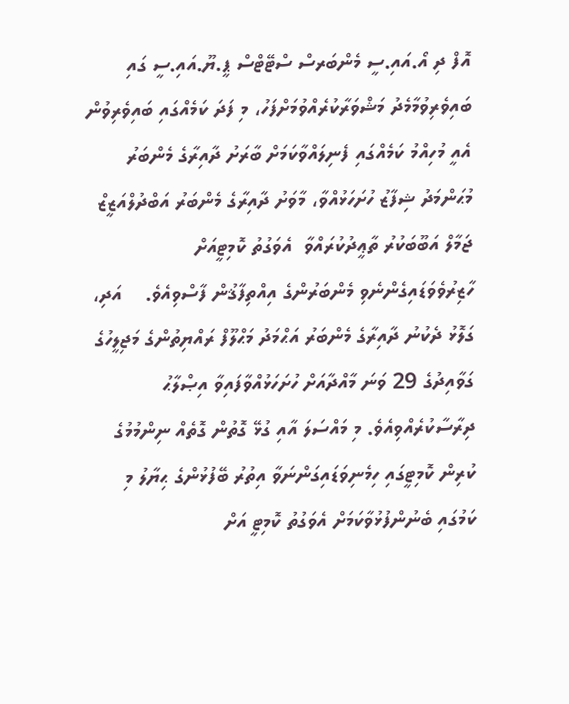އޮފް ދި އޯ.އައި.ސީ މެންބަރސް ސްޓޭޓްސް ޕީ.ޔޫ.އައި.ސީ ގައި ބައިވެރިވުމާމެދު މަޝްވަރާކުރެއްވުމަށްފަހު، މި ފަދަ ކަމެއްގައި ބައިވެރިވުން އެއީ މުހިއްމު ކަމެއްގައި ފެނިލައްވާކަމަށް ބާރަށު ދާއިރާގެ މެންބަރު މުޙަންމަދު ޝިފާޒު ހުށަހަޅުއްވާ، މާވަށު ދާއިރާގެ މެންބަރު އަބްދުލްއަޒީޒް ޖަމާލް އަބޫބަކުރު ތާޢީދުކުރައްވާ  އެވަގުތު ކޮމިޓީއަށް ހާޒިރުވެވަޑައިގެންނެވި މެންބަރުންގެ އިއްތިފާޤުން ފާސްވިއެވެ.    އަދި، ގަލޮޅު ދެކުނު ދާއިރާގެ މެންބަރު އަޙްމަދު މަޙްލޫފް ރައްޔިތުންގެ މަޖިލީހުގެ ގަވާއިދުގެ 29 ވަނަ މާއްދާއަށް ހުށަހަޅުއްވާފައިވާ އިޞްލާޙު ދިރާސާކުރެއްވިއެވެ. މި މައްސަލަ އާއި ގުޅޭ ގޮތުން ގޮތެއް ނިންމުމުގެ ކުރިން ކޮމިޓީގައި ހިމެނިވަޑައިގަންނަވާ އިތުރު ބޭފުޅުންގެ ޙިޔާލު މި ކަމުގައި ބެނުންފުޅުވާކަމަށް އެވަގުތު ކޮމިޓީ އަށް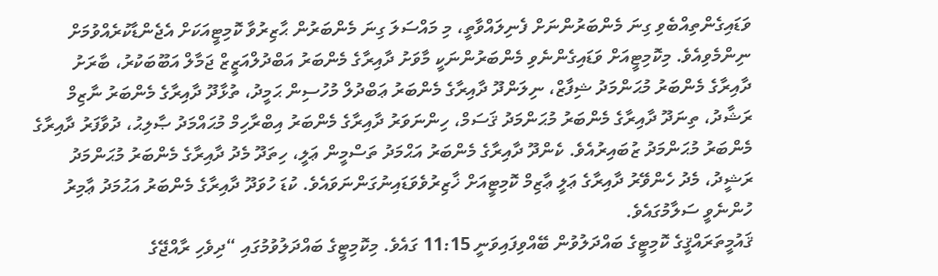ވަޑައިގެންތިއްބެވި ގިނަ މެންބަރުންނަށް ފެނިލައްވާތީ، މި މައްސަލަ ގިނަ މެންބަރުން ޙާޒިރުވާ ކޮމިޓީއަކަށް އެޖެންޑާކުރެއްވުމަށް ނިންމެވިއެވެ. މިކޮމިޓީއަށް ވަޑައިގެންނެވި މެންބަރުންނަކީ މާވަށު ދާއިރާގެ މެންބަރު އަބްދުލްއަޒީޒް ޖަމާލް އަބޫބަކުރު، ބާރަށު ދާއިރާގެ މެންބަރު މުޙަންމަދު ޝިފާޒް، ނިލަންދޫ ދާއިރާގެ މެންބަރު ޢަބްދުލް މުހުސިން ޙަމީދު، ތުޅާދޫ ދާއިރާގެ މެންބަރު ނާޒިމް ރަޝާދު، ތިނަދޫ ދާއިރާގެ މެންބަރު މުޙަންމަދު ޤަސަމް، ހިންނަވަރު ދާއިރާގެ މެންބަރު އިބްރާހިމް މުޙައްމަދު ޞާލިޙު، ދުވާފަރު ދާއިރާގެ މެންބަރު މުޙަންމަދު ޒުބައިރުއެވެ. ކެންދޫ ދާއިރާގެ މެންބަރު އަޙްމަދު ތަސްމީން ޢަލީ، ހިތަދޫ މެދު ދާއިރާގެ މެންބަރު މުޙަންމަދު ރަޝީދު، މެދު ހެންވޭރު ދާއިރާގެ ޢަލީ ޢާޒިމް ކޮމިޓީއަށް ޚާޒިރުވެވަޑައިނުގަންނަވައެވެ. ކުޑަ ހުވަދޫ ދާއިރާގެ މެންބަރު އަޙުމަދު ޢާމިރު ހުންނެވީ ސަލާމުގައެވެ.
ޤައުމީތަރައްޤީގެ ކޮމިޓީގެ ބައްދަލުވުން ބޭއްވިފައިވަނީ 11:15 ގައެވެ. މިކޮމިޓީގެ ބައްދަލުވުމުގައި “ދިވެހި ރާއްޖޭގެ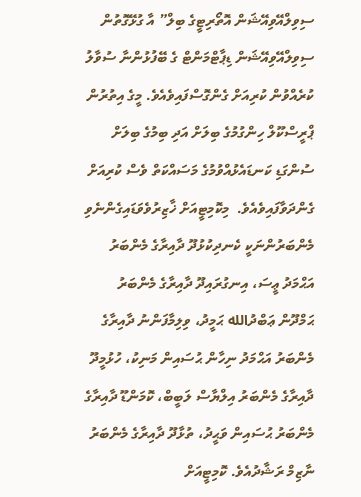ސިވިލްއޭވިއޭޝަން އޮތޯރިޓީގެ ބިލް” އާ ގުޅޭގޮތުން ސިވިލްއޭވިއޭޝަން ޑިޕާޓްމަންޓް ގެ ބޭފުޅުންނާ ސުވާލު ކުރެއްވުން ކުރިއަށް ގެންގޮސްފައިވެއެވެ. މީގެ އިތުރުން ޕްރީސްކޫލް ހިންގުމުގެ ބިލަށް އަދި ބިމުގެ ބިލަށް ސުންގަޑި ކަނޑައެޅުއްވުމުގެ މަސައްކަތް ވެސް ކުރިއަށް ގެންދަވާފައިވެއެވެ.  މިކޮމިޓީއަށް ޚާޒިރުވެވަޑައިގެންނެވި މެންބަރުންނަކީ ކެނދިކުޅުދޫ ދާއިރާގެ މެންބަރު އަޙްމަދު ޢީސަ، އިނގުރައިދޫ ދާއިރާގެ މެންބަރު ޙަމްދޫން ޢަބްދުالله ޙަމީދު، ވިލިމާފަންނު ދާއިރާގެ މެންބަރު އަޙްމަދު ނިހާން ޙުސައިން މަނިކު، ހުޅުމީދޫ ދާއިރާގެ މެންބަރު އިލްޔާސް ލަބީބް، ކޮމަންޑޫ ދާއިރާގެ މެންބަރު ޙުސައިން ވަޙީދު، ތުޅާދޫ ދާއިރާގެ މެންބަރު ނާޒިމް ރަޝާދުއެވެ. ކޮމިޓީއަށް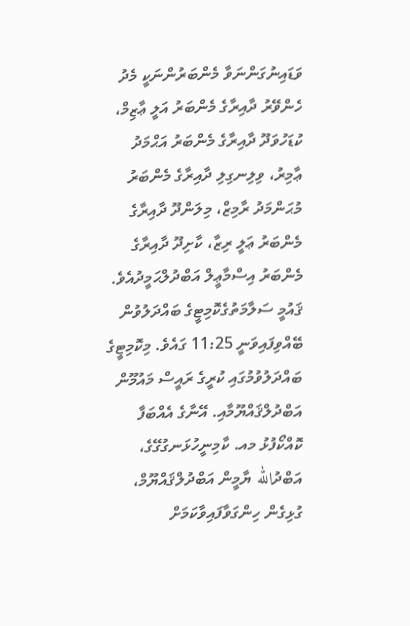ވަޑައިނުގަންނަވާ މެންބަރުންނަކީ މެދު ހެންވޭރު ދާއިރާގެ މެންބަރު އަލީ ޢާޒިމް، ކުޑަހުވަދޫ ދާއިރާގެ މެންބަރު އަޙްމަދު ޢާމިރު، ވިލިނގިލި ދާއިރާގެ މެންބަރު މުޙަންމަދު ރާމިޒް، މިލަންދޫ ދާއިރާގެ މެންބަރު ޢަލީ ރިޒާ، ކާށިދޫ ދާއިރާގެ މެންބަރު އިސްމާޢީލް އަބްދުލްޙަމީދުއެވެ.
ޤައުމީ ސަލާމަތުގެކޮމިޓީގެ ބައްދަލުވުން ބޭއްވިފައިވަނީ 11:25 ގައެވެ. މިކޮމިޓީގެ ބައްދަލުވުމުގައި ކުރީގެ ރައީސް މައުމޫން އަބްދުލްޤައްޔޫމާއި. އޭނާގެ އެއްބަފާ ކޮއްކޯފުޅު މއ. ކާމިނީހުޅަނގުގޭގެ، އަބްދުالله ޔާމީން އަބްދުލްޤައްޔޫމް، ގުޅިގެން ހިންގަވާފައިވާކަމަށް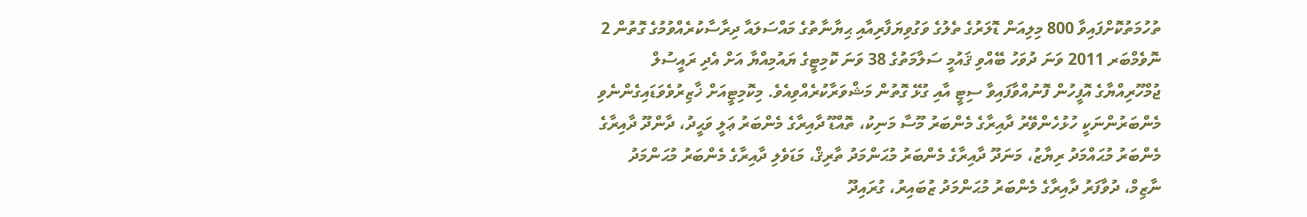ތުހުމަތުކޮށްފައިވާ 800 މިލިއަން ޑޮލަރުގެ ތެލުގެ ވަގުވިޔަފާރިއާއި ޙިޔާނާތުގެ މައްސަލައާ ދިރާސާކުރެއްވުމުގެ ގޮތުން 2 ނޮވެމްބަރ 2011 ވަނަ ދުވަހު ބޭއްވި ޤައުމީ ސަލާމަތުގެ 38 ވަނަ ކޮމިޓީގެ ޔައުމިއްޔާ އަށް އެދި ރައީސުލް ޖުމްހޫރިއްޔާގެ އޮފީހުން ފޮނުއްވާފައިވާ ސިޓީ އާއި ގުޅޭ ގޮތުން މަޝްވަރާކުރެއްވިއެވެ. މިކޮމިޓީއަށް ޚާޒިރުވެވަޑައިގެންނެވި މެންބަރުންނަކީ ހުޅުހެންވޭރު ދާއިރާގެ މެންބަރު މޫސާ މަނިކު، ތޮއްޑޫ ދާއިރާގެ މެންބަރު ޢަލީ ވަޙީދު، ދާންދޫ ދާއިރާގެ މެންބަރު މުޙައްމަދު ރިޔާޒު، މަނަދޫ ދާއިރާގެ މެންބަރު މުޙަންމަދު ތާރިޤް، މަޑަވެލި ދާއިރާގެ މެންބަރު މުޙަންމަދު ނާޒިމް، ދުވާފަރު ދާއިރާގެ މެންބަރު މުޙަންމަދު ޒުބައިރު، ގުރައިދޫ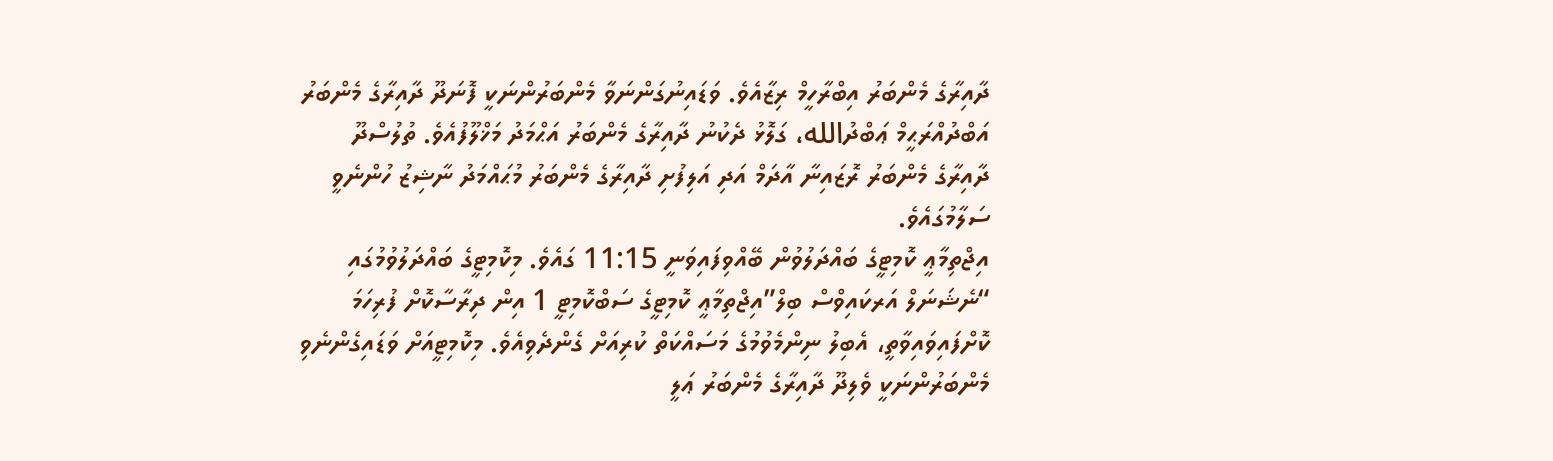ދާއިރާގެ މެންބަރު އިބްރާހީމް ރިޒާއެވެ. ވަޑައިނުގަންނަވާ މެންބަރުންނަކީ ފޮނަދޫ ދާއިރާގެ މެންބަރު އަބްދުއްރަޙީމް ޢަބްދުالله، ގަލޮޅު ދެކުނު ދާއިރާގެ މެންބަރު އަޙްމަދު މަޚްލޫފުއެވެ. ތުލުސްދޫ ދާއިރާގެ މެންބަރު ރޮޒައިނާ އާދަމް އަދި އަލިފުށި ދާއިރާގެ މެންބަރު މުޙައްމަދު ނާޝިޒު ހުންނެވީ ސަލާމުގައެވެ.
އިޖްތިމާޢީ ކޮމިޓީގެ ބައްދަލުވުން ބޭއްވިފައިވަނީ 11:15 ގައެވެ. މިކޮމިޓީގެ ބައްދަލުވުމުގައި “ނެޝަނަލް އަރކައިވްސް ބިލް”އިޖްތިމާޢީ ކޮމިޓީގެ ސަބްކޮމިޓީ 1 އިން ދިރާސާކޮށް ފުރިހަމަ ކޮށްފައިވައިވާތީ، އެބިލު ނިންމެވުމުގެ މަސައްކަތް ކުރިއަށް ގެންދެވިއެވެ. މިކޮމިޓީއަށް ވަޑައިގެންނެވި މެންބަރުންނަކީ ވެލިދޫ ދާއިރާގެ މެންބަރު ޢަލީ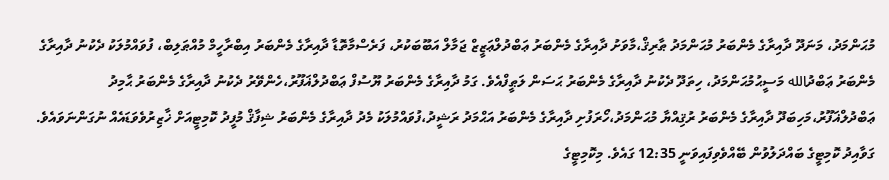މުޙަންމަދު، މަނަދޫ ދާއިރާގެ މެންބަރު މުޙަންމަދު ޠާރިޤް،މާވަށު ދާއިރާގެ މެންބަރު ޢަބްދުލްޢަޒީޒް ޖަމާލް އަބޫބަކުރު، ފަރެސްމާތޮޑާ ދާއިރާގެ މެންބަރު އިބްރާހީމް މުއްޠަލިބް، ފުވައްމުލަކު ދެކުނު ދާއިރާގެ މެންބަރު ޢަބްދުالله މަސީޙުމުޙަންމަދު، ހިތަދޫ ދެކުނު ދާއިރާގެ މެންބަރު ޙަސަން ލަޠީފްއެވެ. ގަމު ދާއިރާގެ މެންބަރު ޔޫސުފް ޢަބްދުލްޣަފޫރު،ހެންވޭރު ދެކުނު ދާއިރާގެ މެންބަރު ޙާމިދު ޢަބްދުލްޣަފޫރު،މަހިބަދޫ ދާއިރާގެ މެންބަރު ރުޤިއްޔާ މުޙަންމަދު،ހޯރަފުށި ދާއިރާގެ މެންބަރު އަޙްމަދު ރަޝީދު،ފުވައްމުލަކު މެދު ދާއިރާގެ މެންބަރު ޝިފާޤް މުފީދު ކޮމިޓީއަށް ޚާޒިރުވެވަޑައެއް ނުގަންނަވައެވެ.
ގަވާއިދު ކޮމިޓީގެ ބައްދަލުވުން ބޭއްވެވިފައިވަނީ 12:35 ގައެވެ. މިކޮމިޓީގެ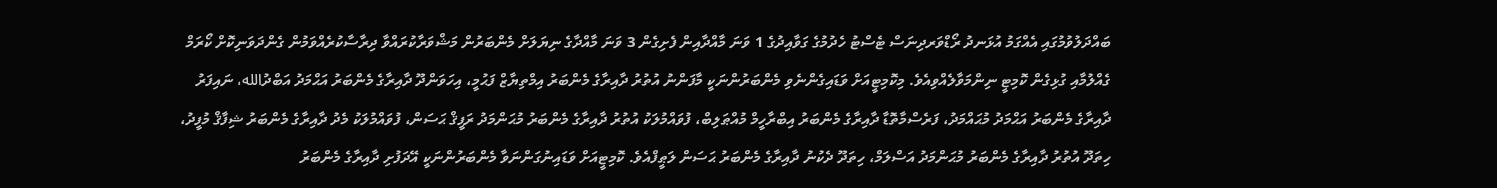ބައްދަލުވުމުގައި އެއްގަމު އުޅަނދު ރޯޑްވަރދިނަސް ޓެސްޓު ހެދުމުގެ ގަވާއިދުގެ 1 ވަނަ މާއްދާއިން ފެށިގެން 3 ވަނަ މާއްދާގެ ނިޔަލަށް މެންބަރުން މަޝްވަރާކުރައްވާ ދިރާސާކުރެއްވަމުން ގެންދަވަނިކޮށް ކޯރަމް ގެއްލުމާއި ގުޅިގެން ކޮމިޓީ ނިންމަވާލެއްވިއެވެ. މިކޮމިޓީއަށް ވަޑައިގެންނެވި މެންބަރުންނަކީ މާފަންނު އުތުރު ދާއިރާގެ މެންބަރު އިމްތިޔާޒް ފަޙުމީ، އިހަވަންދޫ ދާއިރާގެ މެންބަރު އަޙްމަދު އަބްދުالله، ނައިފަރު ދާއިރާގެ މެންބަރު އަޙްމަދު މުޙައްމަދު، ފަރެސްމާތޮޑާ ދާއިރާގެ މެންބަރު އިބްރާހީމް މުއްޠަލިބް، ފުވައްމުލަކު އުތުރު ދާއިރާގެ މެންބަރު މުޙަންމަދު ރަފީޤް ޙަސަން، ފުވައްމުލަކު މެދު ދާއިރާގެ މެންބަރު ޝިފާޤް މުފީދު، ހިތަދޫ އުތުރު ދާއިރާގެ މެންބަރު މުޙަންމަދު އަސްލަމް، ހިތަދޫ ދެކުނު ދާއިރާގެ މެންބަރު ޙަސަން ލަޠީފްއެވެ. ކޮމިޓީއަށް ވަޑައިނުގަންނަވާ މެންބަރުންނަކީ އޭދަފުށި ދާއިރާގެ މެންބަރު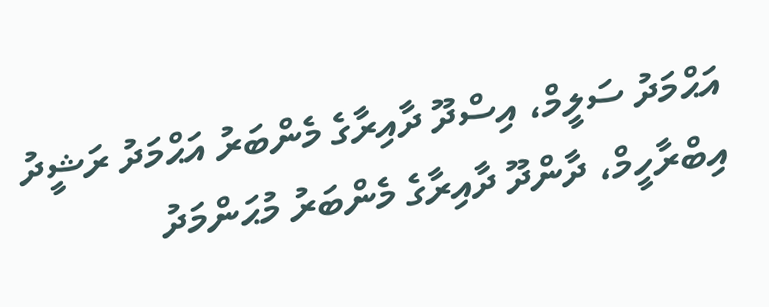އަޙްމަދު ސަލީމް، އިސްދޫ ދާއިރާގެ މެންބަރު އަޙްމަދު ރަޝީދު އިބްރާހީމް، ދާންދޫ ދާއިރާގެ މެންބަރު މުޙަންމަދު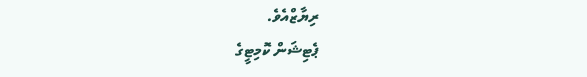ރިޔާޒްއެވެ.
ޕެޓިޝަން ކޮމިޓީގެ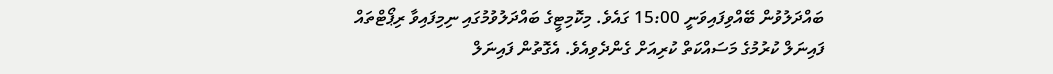ބައްދަލުވުން ބޭއްވިފައިވަނީ 15:00 ގައެވެ. މިކޮމިޓީގެ ބައްދަލުވުމުގައި ނިމިފައިވާ ރިޕޯޓްތައް ފައިނަލް ކުރުމުގެ މަސައްކަތް ކުރިއަށް ގެންދެވިއެވެ. އެގޮތުން ފައިނަލް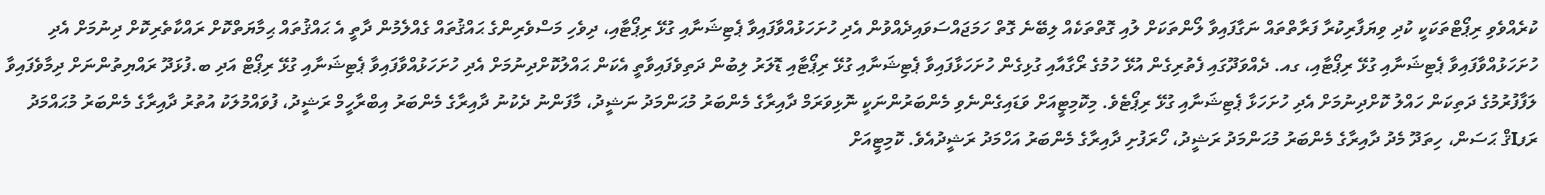ކުރެއްވެވި ރިޕޯޓްތަކަކީ ކުދި ވިޔަފާރިކުރާ ފަރާތްތައް ނަގާފައިވާ ލޯންތަކަށް ލުއި ގޮތްތަކެއް ލިބޭނެ ގޮތް ހަމަޖައްސަވައިދެއްވުން އެދި ހުށަހަޅުއްވާފައިވާ ޕެޓިޝަނާއި ގުޅޭ ރިޕޯޓާއި، ދިވެހި މަސްވެރިންގެ ޙައްޤުތައް ގެއްލެމުން ދާތީ އެ ޙައްޤުތައް ޙިމާޔަތްކޮށް ރައްކާތެރިކޮށް ދިނުމަށް އެދި ހުށަހަޅުއްވާފައިވާ ޕެޓިޝަނާއި ގުޅޭ ރިޕޯޓާއި، ގއ. ދެއްވަދޫގައި ފެތުރިގެން އުޅޭ ހުމުގެ ރޯގާއާއި ގުޅިގެން ހުށަހަޅާފައިވާ ޕެޓިޝަނާއި ގުޅޭ ރިޕޯޓާއި ޑޮލަރު ލިބުން ދަތިވެފައިވާތީ އެކަން ޙައްލުކޮށްދިނުމަށް އެދި ހުށަހަޅުއްވާފައިވާ ޕެޓިޝަނާއި ގުޅޭ ރިޕޯޓް އަދި ބ.ފުޅަދޫ ރައްޔިތުންނަށް ދިމާވެފައިވާ ލަފާފުރުމުގެ ދަތިކަން ހައްލު ކޮށްދިނުމަށް އެދި ހުށަހަޅާ ޕެޓިޝަނާއި ގުޅޭ ރިޕޯޓެވެ. މިކޮމިޓީއަށް ވަޑައިގެންނެވި މެންބަރުންނަކީ ނޮޅިވަރަމް ދާއިރާގެ މެންބަރު މުޙަންމަދު ނަޝީދު، މާފަންނު ދެކުނު ދާއިރާގެ މެންބަރު އިބްރާހީމް ރަޝީދު، ފުވައްމުލަކު އުތުރު ދާއިރާގެ މެންބަރު މުޙައްމަދު ރަފIޤް ޙަސަން، ހިތަދޫ މެދު ދާއިރާގެ މެންބަރު މުޙަންމަދު ރަޝީދު، ހޯރަފުށި ދާއިރާގެ މެންބަރު އަހްމަދު ރަޝީދުއެވެ. ކޮމިޓީއަށް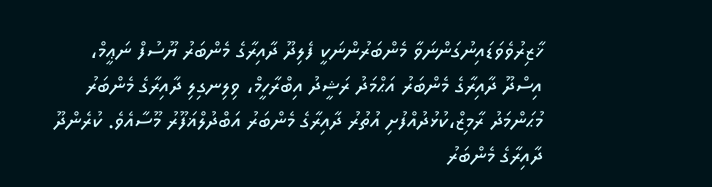ޚާޒިރުވެވަޑައިނުގަންނަވާ މެންބަރުންނަކީ ފެލިދޫ ދާއިރާގެ މެންބަރު ޔޫސުފް ނަޢީމް، އިސްދޫ ދާއިރާގެ މެންބަރު އަޙްމަދު ރަޝީދު އިބްރާހީމް، ވިލިނގިލި ދާއިރާގެ މެންބަރު މުޙަންމަދު ރާމިޒް،ކުޅުދުއްފުށި އުތުރު ދާއިރާގެ މެންބަރު އަބްދުލްޣަފޫރު މޫސާއެވެ. ކުރެންދޫ ދާއިރާގެ މެންބަރު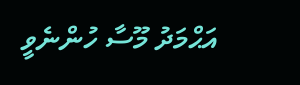އަޙްމަދު މޫސާ ހުންނެވީ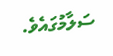ސަލާމުގައެވެ.